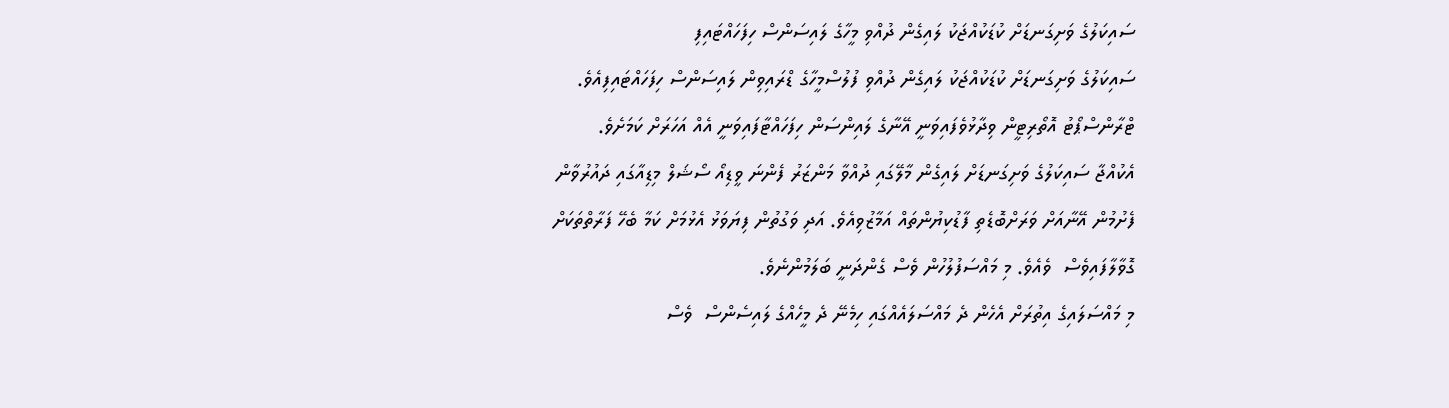ސައިކަލުގެ ވަށިގަނޑަށް ކުޑަކުއްޖަކު ލައިގެން ދުއްވި މީހާގެ ލައިސަންސް ހިފަހައްޓައިފި
ސައިކަލުގެ ވަށިގަނޑަށް ކުޑަކުއްޖަކު ލައިގެން ދުއްވި ފުލުސްމީހާގެ ޑްރައިވިން ލައިސަންސް ހިފަހައްޓައިފިއެވެ.
ޓްރާންސްޕޯޓު އޮތޯރިޓީން ވިދާޅުވެފައިވަނީ އޭނާގެ ލައިންސަން ހިފަހައްޓާފައިވަނީ އެއް އަހަރަށް ކަމަށެވެ.
އެކުއްޖާ ސައިކަލުގެ ވަށިގަނޑަށް ލައިގެން މާލޭގައި ދުއްވާ މަންޒަރު ފެންނަ ވީޑިއޯ ސޯޝަލް މިޑިއާގައި ދައުރުވާން ފެށުމުން އޭނާއަށް ވަރަށްބޮޑެތި ފާޑުކިޔުންތައް އަމާޒުވިއެވެ. އަދި ވަގުތުން ފިޔަވަޅު އެޅުމަށް ކަމާ ބެހޭ ފަރާތްތަކަށް ގޮވާލާފައިވެސް  ވެއެވެ. މި މައްސަފުލުހުން ވެސް ގެންދަނީ ބަލަމުންނެވެ.
މި މައްސަލައިގެ އިތުރަށް އެހެން ދެ މައްސަލައެއްގައި ހިމެނޭ ދެ މީހެއްގެ ލައިސެންސް  ވެސް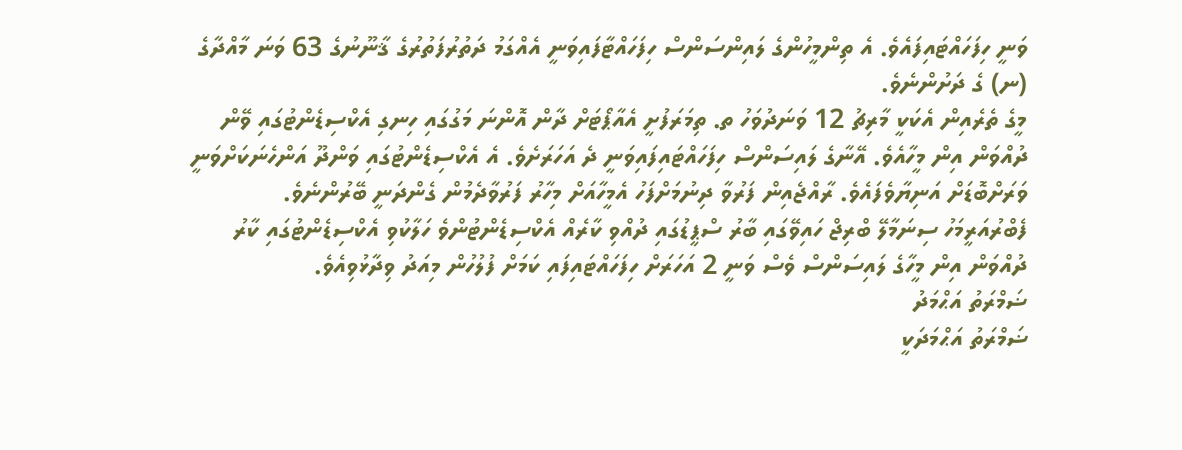ވަނީ ހިފަހައްޓައިފައެވެ. އެ ތިންމީހުންގެ ލައިންސަންސް ހިފަހައްޓާފައިވަނީ އެއްގަމު ދަތުރުފަތުރުގެ ޤާނޫނުގެ 63 ވަނަ މާއްދާގެ (ނ) ގެ ދަށުންނެވެ.
މީގެ ތެރެއިން އެކަކީ މާރިޗު 12 ވަނަދުވަހު ތ. ތިމަރަފުށީ އެއާޕޯޓަށް ދާން އޮންނަ މަގުގައި ހިނގި އެކްސިޑެންޓުގައި ވޭން ދުއްވަން އިން މީހާއެވެ. އޭނާގެ ލައިސަންސް ހިފަހައްޓައިފައިވަނީ ދެ އަހަރަށެވެ. އެ އެކްސިޑެންޓުގައި ވަންދޫ އަންހެނަކަށްވަނީ ވަރަށްބޮޑަށް އަނިޔާވެފައެވެ. ރާއްޖެއިން ފަރުވާ ދިނުމަށްފަހު އެމީހާއަށް މިހާރު ފަރުވާދެމުން ގެންދަނީ ބޭރުންނެވެ.
ފެބްރުއަރީމަހު ސިނަމާލޭ ބްރިޖް ހައިވޭގައި ބާރު ސްޕީޑުގައި ދުއްވި ކާރެއް އެކްސިޑެންޓުންވެ ހަލާކުވި އެކްސިޑެންޓުގައި ކާރު ދުއްވަން އިން މީހާގެ ލައިސަންސް ވެސް ވަނީ 2 އަހަރަށް ހިފަހައްޓައިފައި ކަމަށް ފުލުހުން މިއަދު ވިދާޅުވިއެވެ.
ޟަމްރަތު އަޙްމަދު
ޟަމްރަތު އަޙްމަދަކީ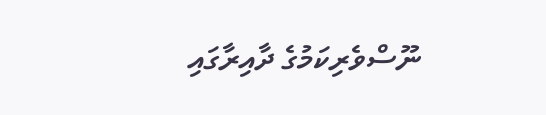ނޫސްވެރިކަމުގެ ދާއިރާގައި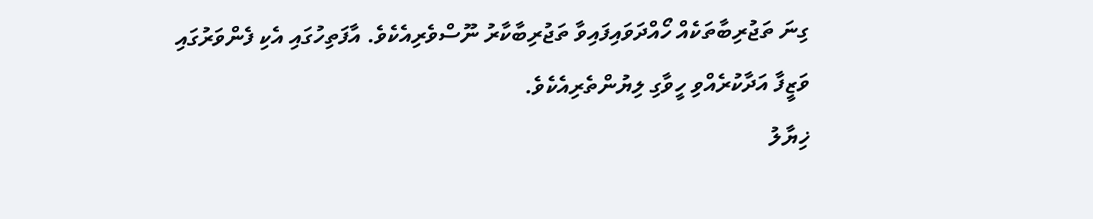ގިނަ ތަޖުރިބާތަކެއް ހޯއްދަވައިފައިވާ ތަޖުރިބާކާރު ނޫސްވެރިއެކެވެ. އާފަތިހުގައި އެކި ފެންވަރުގައި ވަޒީފާ އަދާކުރެއްވި ހީވާގި ލިޔުންތެރިއެކެވެ.
ޚިޔާލު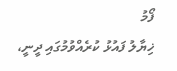ފޯމު
ޚިޔާލު ފައުޅު ކުރެއްވުމުގައި ދީނީ،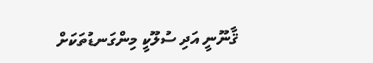ޤާނޫނީ އަދި ސުލޫކީ މިންގަނޑުތަކަށް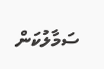ސަމާލުކަން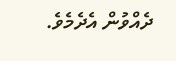ދެއްވުން އެދެމެވެ.